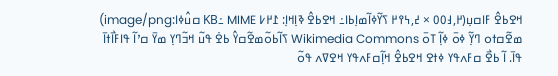ߞߐߕߐ߮ ߓߊߛߎ߲(߂,߃߀߀ × ߄,߆߉߂ ߖߌ߬ߦߊ߬ߘߊ߲ߕߊ߸ ߞߐߕߐ߮ ߢߊ߲ߞߊ߲: ߁߂߇ KB߸ MIME ߛߎ߮ߦߊ:image/png)
ߘߐ߬ߛߙߋ ߣߌ߲߬ ߦߋ߫ ߦߊ߲߬ ߠߋ߫ Wikimedia Commons ߖߊ߬ߕߋ߬ߘߐ߬ߛߌ߮ ߕߐ߭ ߟߎ߬ ߞߏ߬ߣߌ߲ ߘߌ߫ ߛߴߊ߬ ߟߊߓߊ߯ߙߊ߫ ߟߊ߫. ߊ߬ ߕߐ߯ ߛߓߍߟߌ ߦߙߐ ߞߐߕߐ߮ ߞߊ߲߬ߛߓߍߟߌ ߞߐߜߍ ߟߋ߬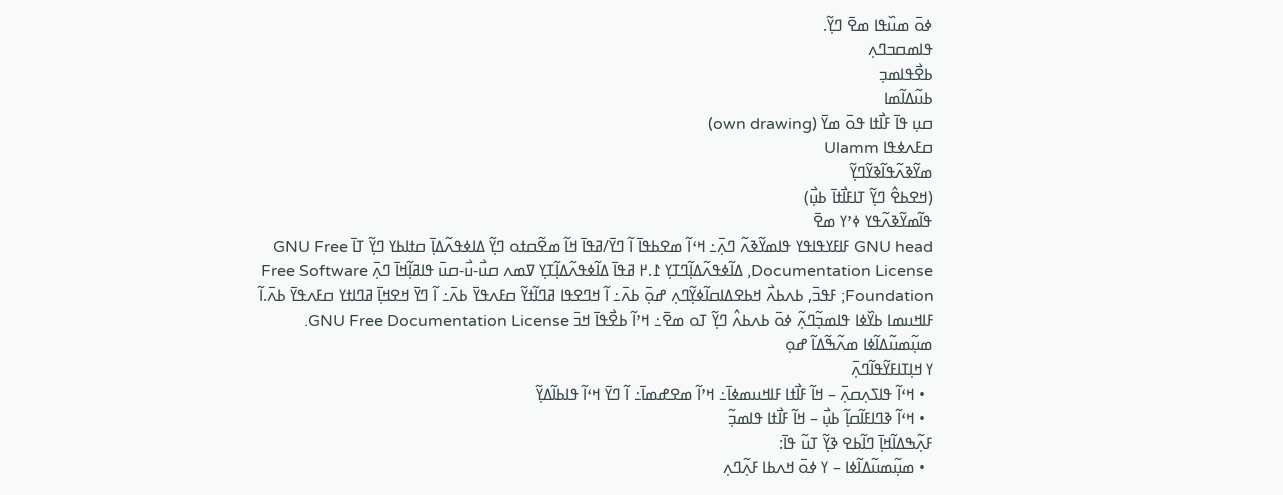ߦߋ߫ ߘߎ߰ߟߊ ߘߐ߫ ߣߌ߲߬.
ߟߊߘߛߏߣߍ߲
ߕߐ߯ߟߊߘߏ߲
ߕߎ߬ߡߊ߬ߘߊ
ߛߎ߲ ߟߊ߫ ߓߊ߯ߙߊ ߟߋ߫ ߘߌ߫ (own drawing)
ߛߓߍߦߟߊ Ulamm
ߘߌ߬ߢߍ߬ߟߊ߬ߢߌ߬ߣߌ߲߬
(ߞߐߕߐ߮ ߣߌ߲߬ ߠߊߓߊ߯ߙߊ߫ ߕߎ߲߯)
ߟߊ߬ߘߌ߬ߢߍ߬ߟߌ ߦߴߌ ߘߐ߫
GNU head ߓߊߓߌߟߊߟߌ ߟߊߘߌ߬ߢߍ߬ ߣߍ߲߫߸ ߞߵߊ߬ ߘߐߕߟߊ߫ ߊ߬ ߣߌ߫/ߥߟߊ߫ ߞߊ߬ ߘߐ߬ߛߙߋ ߣߌ߲߬ ߡߊߦߟߍ߬ߡߊ߲߫ ߛߙߊߕߌ ߣߌ߲߬ ߠߊ߫ GNU Free Documentation License, ߡߊ߬ߦߟߍ߬ߡߊ߲߬ߣߠߌ߲ ߁.߂ ߥߟߊ߫ ߡߊ߬ߦߟߍ߬ߡߊ߲߬ߠߌ߲ ߜߘߍ ߛߎ߯-ߎ߯-ߛߎ߫ ߟߊߥߊ߲߬ߞߊ߫ ߣߍ߲߫ Free Software Foundation; ߓߟߏ߫, ߕߍߕߍ߯ ߞߕߐߡߊߛߊ߬ߦߌ߲߬ߣߍ߲ ߝߋ߲߫ ߕߍ߫߸ ߊ߬ ߞߣߐߟߊ ߥߣߊ߬ߙߌ߬ ߛߓߍߟߌ߫ ߕߍ߫߸ ߊ߬ ߣߌ߫ ߞߐߞߊ߲߫ ߥߣߊߙߌ ߛߓߍߟߌ߫ ߕߍ߫.ߊ߬ ߓߊߞߎߘߊ ߕߌ߰ߦߊ ߟߊߘߏ߲߬ߣߍ߲߬ ߦߋ߫ ߕߍߕߍ߮ ߣߌ߲߬ ߠߋ ߘߐ߫߸ ߞߴߊ߬ ߕߐ߯ߟߊ߫ ߞߏ߫ GNU Free Documentation License.
ߘߎ߲߬ߘߎ߬ߡߊ߬ߦߊ ߘߍ߬ߒ߬ߡߊ߬ ߝߋ߲
ߌ ߞߊ߲ߠߊߓߌ߬ߟߊ߬ߣߍ߲߫
  • ߞߵߊ߬ ߟߊߖߍ߲ߛߍ߲߫ – ߞߊ߬ ߓߊ߯ߙߊ ߓߊߞߎߘߦߊ߫߸ ߞߴߊ߬ ߘߐߝߘߊ߫߸ ߊ߬ ߣߌ߫ ߞߵߊ߬ ߟߊߕߊ߬ߡߌ߲߬
  • ߞߵߊ߬ ߢߣߊߓߊ߬ߛߊ߲߬ ߕߎ߲߯ – ߞߊ߬ ߓߊ߯ߙߊ ߟߊߘߏ߲߬
ߓߍ߲߬ߒߡߊ߬ߞߊ߲߫ ߣߊ߬ߕߐ ߢߌ߲߬ ߠߎ߬ ߟߊ߫:
  • ߘߎ߲߬ߘߎ߬ߡߊ߬ߦߊ – ߌ ߦߋ߫ ߞߍߕߊ ߓߍ߲߬ߣߍ߲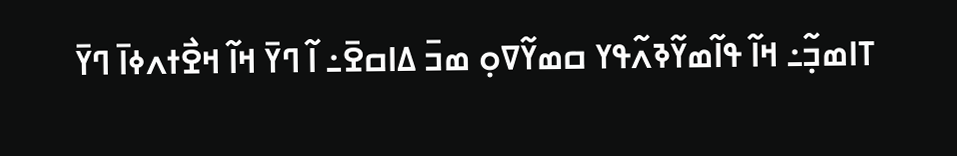ߠߊߘߏ߲߬߸ ߞߊ߬ ߟߊ߬ߘߌ߬ߢߍ߬ߟߌ ߛߘߌ߬ߜߋ߲ ߘߏ߫ ߡߊߛߐ߫߸ ߊ߬ ߣߌ߫ ߞߊ߬ ߞߐ߯ߙߍߦߊ߫ ߣߌ߫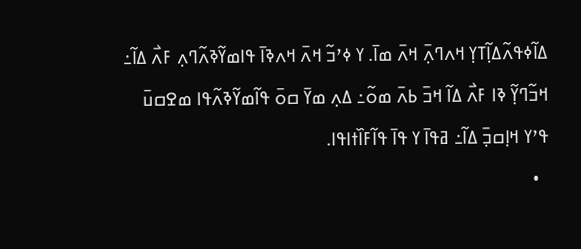ߡߊ߬ߦߟߍ߬ߡߊ߲߬ߠߌ߲ ߞߍߣߍ߲߫ ߞߍ߫ ߘߊ߫. ߌ ߦߴߏ߬ ߞߍ߫ ߞߍߢߊ߫ ߟߊߘߌ߬ߢߍ߬ߣߍ߲ ߓߍ߯ ߡߊ߬߸ ߞߏ߬ߣߌ߲߬ ߢߊ ߓߍ߯ ߡߊ߬ ߞߏ߫ ߕߍ߫ ߘߋ߬߸ ߡߍ߲ ߘߌ߫ ߛߋ߫ ߟߊ߬ߘߌ߬ߢߍ߬ߟߊ ߘߐߛߎ߫ ߟߴߌ ߞߊ߲ߛߏ߲߫ ߡߊ߬߸ ߥߟߊ߫ ߌ ߟߊ߫ ߟߊ߬ߓߊ߰ߙߊߟߊ.
  •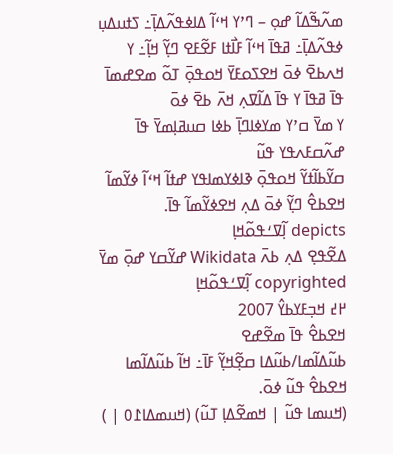ߘߍ߬ߒ߬ߡߊ߬ ߝߋ߲ – ߣߴߌ ߞߵߊ߬ ߡߊߦߟߍ߬ߡߊ߲߫߸ ߖߙߎߡߎ߲ ߦߟߍ߬ߡߊ߲߫߸ ߥߟߊ߫ ߞߵߊ߬ ߓߊ߯ߙߊ ߓߐ߬ߓߐ ߣߌ߲߬ ߞߊ߲߬߸ ߌ ߞߍߕߐ߫ ߦߋ߫ ߞߐߖߋߓߌ߫ ߞߋߟߋ߲߫ ߠߋ߬ ߘߐߝߘߊ߫ ߟߊ߫ ߥߟߊ߫ ߌ ߟߊ߫ ߡߊ߬ߜߍ߲ ߞߍ߫ ߕߐ߫ ߦߋ߫
ߌ ߘߌ߫ ߛߴߌ ߘߌߦߊߣߊ߲߫ ߕߦߊ ߛߎߥߊ߲ߘߌ߫ ߟߊ߫
ߝߍ߬ߛߓߍߟߌ ߟߎ߬
ߛߌ߬ߕߊ߬ߙߌ߬ ߞߋߟߋ߲߫ ߢߊߦߌߘߊߟߌ ߝߙߊ߬ ߞߵߊ߬ ߦߌ߬ߘߊ߬ ߞߐߕߐ߮ ߣߌ߲߬ ߦߋ߫ ߡߍ߲ ߞߐߦߌ߬ߘߊ߬ ߟߊ߫.
depicts ߊ߲߬ߜߑߟߋ߬ߞߊ߲
ߡߐ߬ߟߐ߲ ߡߍ߲ ߕߍ߫ Wikidata ߝߌ߬ߛߌ ߝߋ߲߫ ߘߌ߫
copyrighted ߊ߲߬ߜߑߟߋ߬ߞߊ߲
߂߄ ߞߏ߲ߓߌߕߌ߮ 2007
ߞߐߕߐ߮ ߟߊ߫ ߘߐ߬ߝߐ
ߕߎ߬ߡߊ߬ߘߊ/ߕߎ߬ߡߊ ߛߐ߲߬ߞߌ߲߬ ߓߊ߫߸ ߞߊ߬ ߕߎ߬ߡߊ߬ߘߊ ߞߐߕߐ߮ ߟߎ߬ ߦߋ߫.
(ߞߎߘߊ ߟߎ߬ | ߞߘߐ߬ߡߊ߲ ߠߎ߬) (ߞߎߘߡߊ߁߀ | )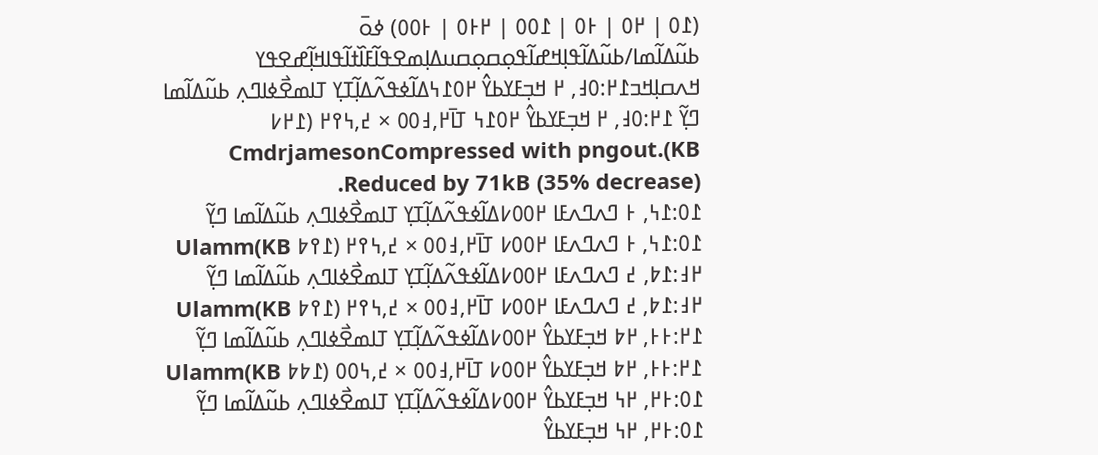(߁߀ | ߂߀ | ߅߀ | ߁߀߀ | ߂߅߀ | ߅߀߀) ߦߋ߫
ߕߎ߬ߡߊ߬ߘߊ/ߕߎ߬ߡߊ߬ߟߊ߲ߞߝߊ߬ߟߋ߲ߛߋ߲ߛߎߡߊ߲ߘߐߟߊ߬ߓߊ߰ߙߊ߬ߟߊߞߊ߲߬ߝߐߟߌ
ߞߍߛߊ߲ߞߏ߁߂:߀߃, ߂ ߞߏ߲ߓߌߕߌ߮ ߂߀߁߆ߡߊ߬ߦߟߍ߬ߡߊ߲߬ߠߌ߲ ߠߊߘߐ߯ߦߊߣߍ߲ ߕߎ߬ߡߊ߬ߘߊ ߣߌ߲߬ ߁߂:߀߃, ߂ ߞߏ߲ߓߌߕߌ߮ ߂߀߁߆ ߠߊ߫߂,߃߀߀ × ߄,߆߉߂ (߁߂߇ KB)CmdrjamesonCompressed with pngout. Reduced by 71kB (35% decrease).
߁߀:߁߆, ߅ ߣߍߣߍߓߊ ߂߀߀߇ߡߊ߬ߦߟߍ߬ߡߊ߲߬ߠߌ߲ ߠߊߘߐ߯ߦߊߣߍ߲ ߕߎ߬ߡߊ߬ߘߊ ߣߌ߲߬ ߁߀:߁߆, ߅ ߣߍߣߍߓߊ ߂߀߀߇ ߠߊ߫߂,߃߀߀ × ߄,߆߉߂ (߁߉߈ KB)Ulamm
߂߃:߁߈, ߄ ߣߍߣߍߓߊ ߂߀߀߇ߡߊ߬ߦߟߍ߬ߡߊ߲߬ߠߌ߲ ߠߊߘߐ߯ߦߊߣߍ߲ ߕߎ߬ߡߊ߬ߘߊ ߣߌ߲߬ ߂߃:߁߈, ߄ ߣߍߣߍߓߊ ߂߀߀߇ ߠߊ߫߂,߃߀߀ × ߄,߆߉߂ (߁߉߈ KB)Ulamm
߁߂:߅߅, ߂߈ ߞߏ߲ߓߌߕߌ߮ ߂߀߀߇ߡߊ߬ߦߟߍ߬ߡߊ߲߬ߠߌ߲ ߠߊߘߐ߯ߦߊߣߍ߲ ߕߎ߬ߡߊ߬ߘߊ ߣߌ߲߬ ߁߂:߅߅, ߂߈ ߞߏ߲ߓߌߕߌ߮ ߂߀߀߇ ߠߊ߫߂,߃߀߀ × ߄,߆߀߀ (߁߈߈ KB)Ulamm
߁߀:߅߂, ߂߆ ߞߏ߲ߓߌߕߌ߮ ߂߀߀߇ߡߊ߬ߦߟߍ߬ߡߊ߲߬ߠߌ߲ ߠߊߘߐ߯ߦߊߣߍ߲ ߕߎ߬ߡߊ߬ߘߊ ߣߌ߲߬ ߁߀:߅߂, ߂߆ ߞߏ߲ߓߌߕߌ߮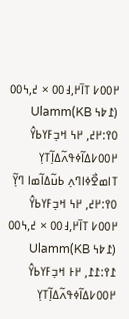߂߀߀߇ ߠߊ߫߂,߃߀߀ × ߄,߆߀߀ (߁߈߆ KB)Ulamm
߀߉:߂߄, ߂߆ ߞߏ߲ߓߌߕߌ߮ ߂߀߀߇ߡߊ߬ߦߟߍ߬ߡߊ߲߬ߠߌ߲ ߠߊߘߐ߯ߦߊߣߍ߲ ߕߎ߬ߡߊ߬ߘߊ ߣߌ߲߬ ߀߉:߂߄, ߂߆ ߞߏ߲ߓߌߕߌ߮ ߂߀߀߇ ߠߊ߫߂,߃߀߀ × ߄,߆߀߀ (߁߈߆ KB)Ulamm
߁߉:߁߁, ߂߅ ߞߏ߲ߓߌߕߌ߮ ߂߀߀߇ߡߊ߬ߦߟߍ߬ߡߊ߲߬ߠߌ߲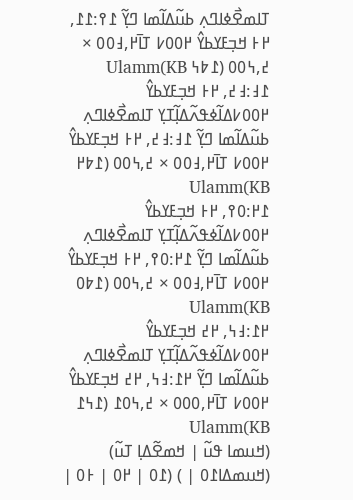ߠߊߘߐ߯ߦߊߣߍ߲ ߕߎ߬ߡߊ߬ߘߊ ߣߌ߲߬ ߁߉:߁߁, ߂߅ ߞߏ߲ߓߌߕߌ߮ ߂߀߀߇ ߠߊ߫߂,߃߀߀ × ߄,߆߀߀ (߁߈߆ KB)Ulamm
߁߃:߃߄, ߂߅ ߞߏ߲ߓߌߕߌ߮ ߂߀߀߇ߡߊ߬ߦߟߍ߬ߡߊ߲߬ߠߌ߲ ߠߊߘߐ߯ߦߊߣߍ߲ ߕߎ߬ߡߊ߬ߘߊ ߣߌ߲߬ ߁߃:߃߄, ߂߅ ߞߏ߲ߓߌߕߌ߮ ߂߀߀߇ ߠߊ߫߂,߃߀߀ × ߄,߆߀߀ (߁߈߂ KB)Ulamm
߁߂:߀߉, ߂߅ ߞߏ߲ߓߌߕߌ߮ ߂߀߀߇ߡߊ߬ߦߟߍ߬ߡߊ߲߬ߠߌ߲ ߠߊߘߐ߯ߦߊߣߍ߲ ߕߎ߬ߡߊ߬ߘߊ ߣߌ߲߬ ߁߂:߀߉, ߂߅ ߞߏ߲ߓߌߕߌ߮ ߂߀߀߇ ߠߊ߫߂,߃߀߀ × ߄,߆߀߀ (߁߈߀ KB)Ulamm
߂߁:߃߆, ߂߄ ߞߏ߲ߓߌߕߌ߮ ߂߀߀߇ߡߊ߬ߦߟߍ߬ߡߊ߲߬ߠߌ߲ ߠߊߘߐ߯ߦߊߣߍ߲ ߕߎ߬ߡߊ߬ߘߊ ߣߌ߲߬ ߂߁:߃߆, ߂߄ ߞߏ߲ߓߌߕߌ߮ ߂߀߀߇ ߠߊ߫߂,߀߀߀ × ߄,߆߀߁ (߁߆߁ KB)Ulamm
(ߞߎߘߊ ߟߎ߬ | ߞߘߐ߬ߡߊ߲ ߠߎ߬) (ߞߎߘߡߊ߁߀ | ) (߁߀ | ߂߀ | ߅߀ |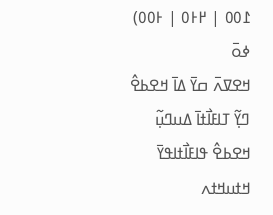߁߀߀ | ߂߅߀ | ߅߀߀) ߦߋ߫
ߞߐߜߍ߫ ߛߌ߫ ߡߊ߫ ߞߐߕߐ߮ ߣߌ߲߬ ߠߊߓߊ߯ߙߊ߫ ߡߎߣߎ߲߬
ߞߐߕߐ߮ ߟߊߓߊ߯ߙߊߟߌ߫ ߞߙߎߞߙߍ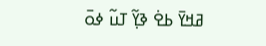ߥߞߌ߫ ߕߐ߭ ߢߌ߲߬ ߠߎ߬ ߦߋ߫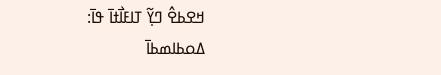ߞߐߕߐ߮ ߣߌ߲߬ ߠߊߓߊ߯ߙߊ߫ ߟߊ߫:
ߡߋߕߊߘߕߊ߫